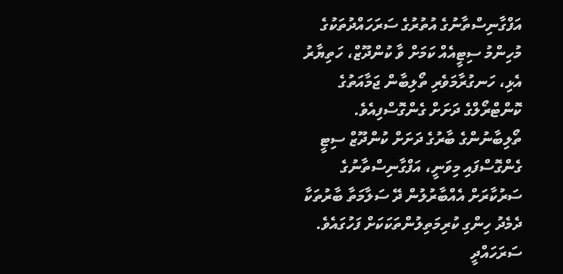އަފްގާނިސްތާނުގެ އުތުރުގެ ސަރަހައްދުތަކުގެ މުހިންމު ސިޓީއެއް ކަމަށް ވާ ކުންދޫޒް، ހަތިޔާރު އެޅި، ހަނގުރާމަވެރި ތޯލިބާން ޖަމާއަތުގެ ކޮންޓްރޯލްގެ ދަށަށް ގެންގޮސްފިއެވެ.
ތޯލިބާނުންގެ ބާރުގެ ދަށަށް ކުންދޫޒް ސިޓީ ގެންގޮސްފައި މިވަނީ، އަފްގާނިސްތާނުގެ ސަރުކާރަށް އެއްބާރުލުން ދޭ ސަލާމަތާ ބާރުތަކާ ދެމެދު ހިންގި ކުރިމަތިލުންތަކަކަށް ފަހުގައެވެ.
ސަރަހައްދީ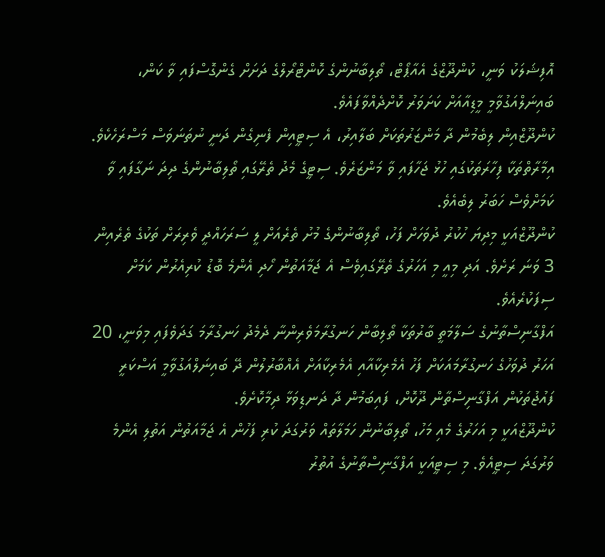އޮފިޝަލަކު ވަނީ، ކުންދޫޒްގެ އެއާޕޯޓް، ތޯލިބާނުންގެ ކޮންޓްރޯލްގެ ދަށަށް ގެންގޮސްފައި ވާ ކަން، ބައިނަލްއަގުވާމީ މީޑިއާއަށް ކަށަވަރު ކޮށްދެއްވާފައެވެ.
ކުންދޫޒްއިން ލިބެމުން ދާ މަންޒަރުތަކަށް ބަލާއިރު، އެ ސިޓީއިން ފެނިގެން ދަނީ ނުތަނަވަސް މަސްރަހެކެވެ. އިމާރާތްތަކާ ފިހާރަތަކުގައި ހުޅު ޖަހާފައި ވާ މަންޒަރެވެ. ސިޓީގެ މެދު ތެރޭގައި ތޯލިބާނުންގެ ދިދަ ނަގާފައި ވާ ކަމަށްވެސް ހަބަރު ލިބެއެވެ.
ކުންދޫޒްއަކީ މިދިޔަ ހުކުރު ދުވަހަށް ފަހު، ތޯލިބާނުންގެ މުށު ތެރެއަށް ލީ ސަރަހައްދީ ވެރިރަށް ތަކުގެ ތެރެއިން 3 ވަނަ ރަށެވެ. އަދި މިއީ މި އަހަރުގެ ތެރޭގައިވެސް އެ ޖަމާއަތުން ހޯދި އެންމެ ބޮޑު ކުރިއެރުން ކަމަށް ސިފަކުރެއެވެ.
އަފްގާނިސްތާނުގެ ސަލާމަތީ ބާރުތަކާ ތޯލިބާން ހަނގުރާމަވެރިންނާ ދެމެދު ހަނގުރާމަ ގަދަވެފައި މިވަނީ، 20 އަހަރު ދުވަހުގެ ހަނގުރާމައަކަށް ފަހު އެމެރިކާއާއި އެމެރިކާއަށް އެއްބާރުލުން ދޭ ބައިނަލްއަގުވާމީ އަސްކަރީ ފައުޖުތަކުން އަފްގާނިސްތާން ދޫކޮށް، ފައިބަމުން ދާ ދަނޑިވަޅާ ދިމާކޮށެވެ.
ކުންދޫޒްއަކީ މި އަހަރުގެ މެއި މަހު، ތޯލިބާނުން ހަމަލާތައް ވަރުގަދަ ކުރި ފަހުން އެ ޖަމާއަތުން އަތުލި އެންމެ ވަރުގަދަ ސިޓީއެވެ. މި ސިޓީއަކީ އަފްގާނިސްތާނުގެ އުތުރު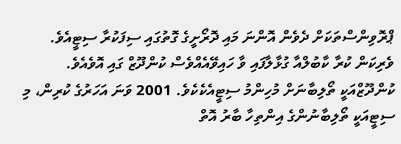ޕްރޮވިންސްތަކަށް ދެވެން އޮންނަ މައި ދޮރޯށީގެ ގޮތުގައި ސިފަކުރާ ސިޓީއެވެ. ވެރިކަން ކުރާ ކާބުލްއާ ގުޅާލާފައި ވާ ހައިވޭއެއްވެސް ކުންދޫޒް ގައި އޮވެއެވެ.
ކުންދޫޒްއަކީ ތޯލިބާނަށް މުހިންމު ސިޓީއެކެކެވެ. 2001 ވަނަ އަހަރުގެ ކުރިން، މި ސިޓީއަކީ ތޯލިބާނުންގެ އިންތިހާ ބާރު އޮތް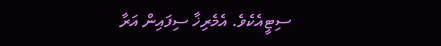ސިޓީއެކެވެ. އެމެރިޚާ ސިފައިން އަރާ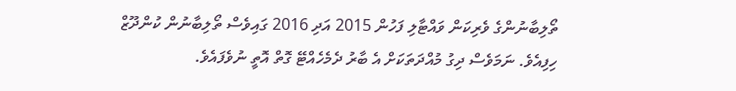ތޯލިބާނުންގެ ވެރިކަން ވައްޓާލި ފަހުން 2015 އަދި 2016 ގައިވެސް ތޯލިބާނުން ކުންދޫޒް ހިފިއެވެ. ނަމަވެސް ދިގު މުއްދަތަކަށް އެ ބާރު ދެމެހެއްޓޭ ގޮތް އޮތީ ނުވެފައެވެ.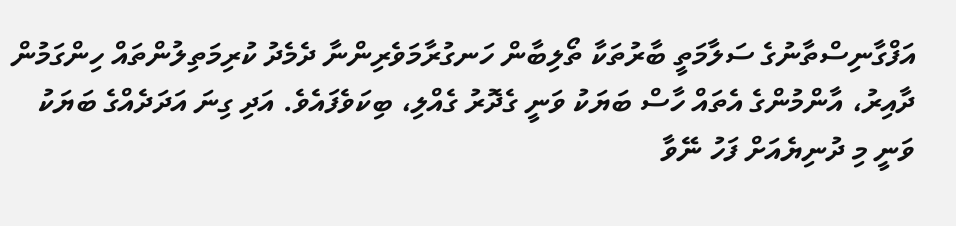އަފްގާނިސްތާނުގެ ސަލާމަތީ ބާރުތަކާ ތޯލިބާން ހަނގުރާމަވެރިންނާ ދެމެދު ކުރިމަތިލުންތައް ހިންގަމުން ދާއިރު، އާންމުންގެ އެތައް ހާސް ބަޔަކު ވަނީ ގެދޮރު ގެއްލި، ބިކަވެފައެވެ. އަދި ގިނަ އަދަދެއްގެ ބަޔަކު ވަނީ މި ދުނިޔެއަށް ފަހު ނޭވާ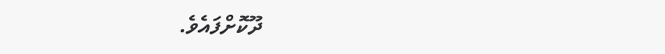ދޫކޮށްފައެވެ.